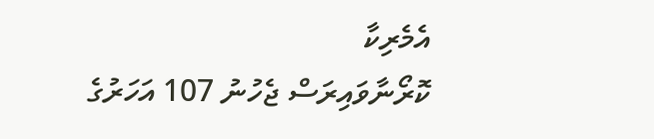އެމެރިކާ
ކޮރޯނާވައިރަސް ޖެހުނު 107 އަހަރުގެ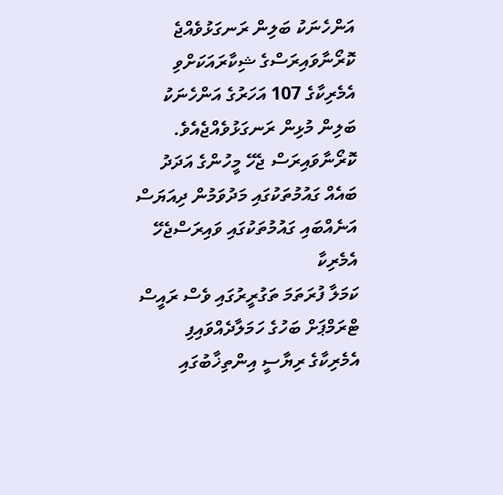އަންހެނަކު ބަލިން ރަނގަޅުވެއްޖެ
ކޮރޯނާވައިރަސްގެ ޝިކާރައަކަށްވި އެމެރިކާގެ 107 އަހަރުގެ އަންހެނަކު ބަލިން މުޅިން ރަނގަޅުވެއްޖެއެވެ. ކޮރޯނާވައިރަސް ޖެހޭ މީހުންގެ އަދަދު ބައެއް ގައުމުތަކުގައި މަދުވަމުން ދިއަޔަސް އަނެއްބައި ގައުމުތަކުގައި ވައިރަސްޖެހޭ
އެމެރިކާ
ކަމަލާ ފުރަތަމަ ތަގުރީރުގައި ވެސް ރައީސް ޓްރަމްޕަށް ބަހުގެ ހަމަލާދެއްވައިފި
އެމެރިކާގެ ރިޔާސީ އިންތިޚާބުގައި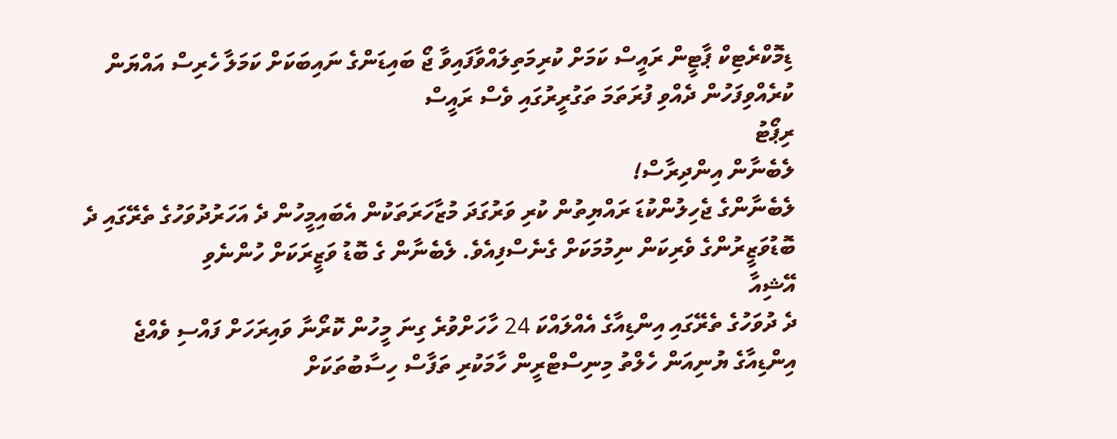ޑިމޮކްރެޓިކް ޕާޓީން ރައީސް ކަމަށް ކުރިމަތިލައްވާފައިވާ ޖޯ ބައިޑަންގެ ނައިބަކަށް ކަމަލާ ހެރިސް އައްޔަން ކުރެއްވިފަހުން ދެއްވި ފުރަތަމަ ތަގުރީރުގައި ވެސް ރައީސް
ރިޕޯޓު
ލެބެނާން އިންދިރާސް!
ލެބެނާންގެ ޖެހިލުންކުޑަ ރައްޔިތުން ކުރި ވަރުގަދަ މުޒާހަރަތަކުން އެބައިމީހުން ދެ އަހަރުދުވަހުގެ ތެރޭގައި ދެ ބޮޑުވަޒީރުންގެ ވެރިކަން ނިމުމަކަށް ގެނެސްފިއެވެ. ލެބެނާން ގެ ބޮޑު ވަޒީރަކަށް ހުންނެވި
އޭޝިއާ
ދެ ދުވަހުގެ ތެރޭގައި އިންޑިއާގެ އެއްލައްކަ 24 ހާހަށްވުރެ ގިނަ މީހުން ކޮރޯނާ ވައިރަހަށް ފައްސި ވެއްޖެ
އިންޑިއާގެ ޔުނިއަން ހެލްތު މިނިސްޓްރީން ހާމަކުރި ތަފާސް ހިސާބުތަކަށް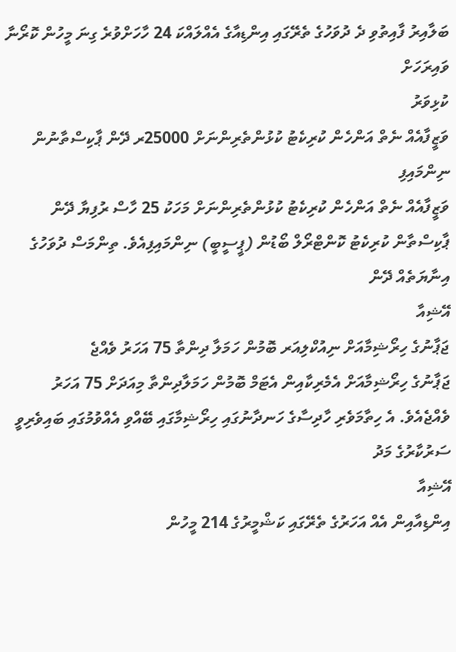ބަލާއިރު ފާއިތުވި ދެ ދުވަހުގެ ތެރޭގައި އިންޑިއާގެ އެއްލައްކަ 24 ހާހަށްވުރެ ގިނަ މީހުން ކޮރޯނާ ވައިރަހަށް
ކުޅިވަރު
ވަޒީފާއެއް ނެތް އަންހެން ކުރިކެޓު ކުޅުންތެރިންނަށް 25000ރ ދޭން ޕާކިސްތާނުން ނިންމައިފި
ވަޒީފާއެއް ނެތް އަންހެން ކުރިކެޓު ކުޅުންތެރިންނަށް މަހަކު 25 ހާސް ރުފިޔާ ދޭން ޕާކިސްތާން ކުރިކެޓު ކޮންޓްރޯލް ބޯޑުން (ޕީސީބީ) ނިންމައިފިއެވެ. ތިންމަސް ދުވަހުގެ އިނާޔަތެއް ދޭން
އޭޝިއާ
ޖަޕާނުގެ ހިރޯޝިމާއަށް ނިއުކްލިއަރ ބޮމުން ހަމަލާ ދިންތާ 75 އަހަރު ވެއްޖެ
ޖަޕާނުގެ ހިރޯޝިމާއަށް އެމެރިކާއިން އެޓަމް ބޮމުން ހަމަލާދިންތާ މިއަދަށް 75 އަހަރު ވެއްޖެއެވެ. އެ ހިތާމަވެރި ހާދިސާގެ ހަނދާނުގައި ހިރޯޝިމާގައި ބޭއްވި އެއްވުމުގައި ބައިވެރިވީ ސަރުކާރުގެ މަދު
އޭޝިއާ
އިންޑިއާއިން އެއް އަހަރުގެ ތެރޭގައި ކަޝްމީރުގެ 214 މީހުން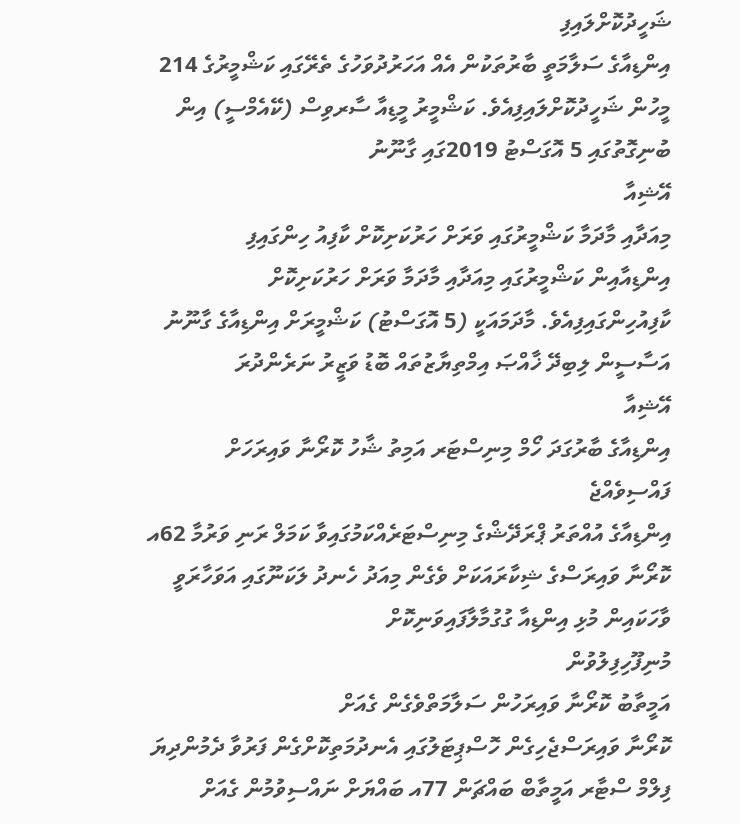ޝަހީދުކޮށްލައިފި
އިންޑިއާގެ ސަލާމަތީ ބާރުތަކުން އެއް އަހަރުދުވަހުގެ ތެރޭގައި ކަޝްމީރުގެ 214 މީހުން ޝަހީދުކޮށްލައިފިއެވެ. ކަޝްމީރު މީޑިއާ ސާރވިސް (ކޭއެމްސީ) އިން ބުނިގޮތުގައި 5 އޮގަސްޓު 2019ގައި ގާނޫނު
އޭޝިއާ
މިއަދާއި މާދަމާ ކަޝްމީރުގައި ވަރަށް ހަރުކަށިކޮށް ކާފިއު ހިންގައިފި
އިންޑިއާއިން ކަޝްމީރުގައި މިއަދާއި މާދަމާ ވަރަށް ހަރުކަށިކޮށް ކާފިއުހިންގައިފިއެވެ. މާދަމައަކީ (5 އޮގަސްޓު) ކަޝްމީރަށް އިންޑިއާގެ ގާނޫނު އަސާސީން ލިބިދޭ ޚާއްޞަ އިމްތިޔާޒުތައް ބޮޑު ވަޒީރު ނަރެންދުރަ
އޭޝިއާ
އިންޑިއާގެ ބާރުގަދަ ހޯމް މިނިސްޓަރ އަމިތު ޝާހު ކޮރޯނާ ވައިރަހަށް ފައްސިވެއްޖެ
އިންޑިއާގެ އުއްތަރު ޕްރަދޭޝްގެ މިނިސްޓަރެއްކަމުގައިވާ ކަމަލް ރަނި ވަރުމާ 62އ ކޮރޯނާ ވައިރަސްގެ ޝިކާރައަކަށް ވެގެން މިއަދު ހެނދު ލަކަނޫގައި އަވަހާރަވީ ވާހަކައިން މުޅި އިންޑިއާ ގުގުމާލާފައިވަނިކޮށް
މުނިފޫހިފިލުވުން
އަމީތާބު ކޮރޯނާ ވައިރަހުން ސަލާމަތްވެގެން ގެއަށް
ކޮރޯނާ ވައިރަސްޖެހިގެން ހޮސްޕިޓަލުގައި އެނދުމަތިކޮށްގެން ފަރުވާ ދެމުންދިޔަ ފިލްމް ސްޓާރ އަމީތާބް ބައްޗަން 77އ ބައްޔަށް ނައްސިވުމުން ގެއަށް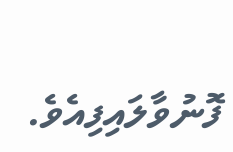ފޮނުވާލައިފިއެވެ.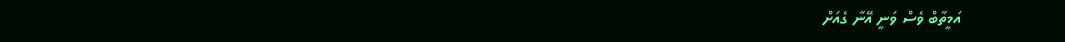އަމީތާބް ވެސް ވަނީ އޭނާ ގެއަށް